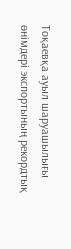Тоқаевқа ауыл шаруашылығы өнімдері экспортының рекордтық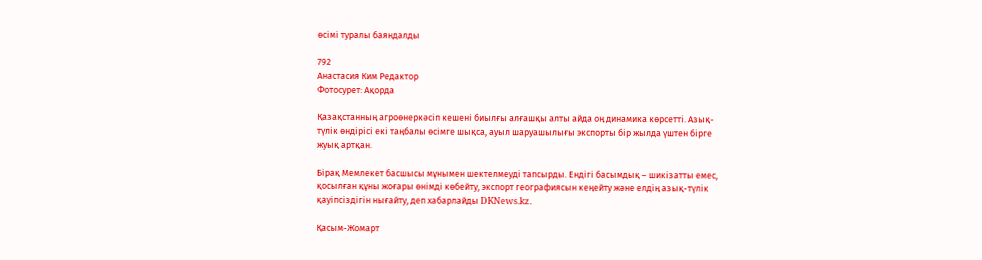өсімі туралы баяндалды

792
Анастасия Ким Редактор
Фотосурет: Ақорда

Қазақстанның агроөнеркәсіп кешені биылғы алғашқы алты айда оң динамика көрсетті. Азық-түлік өндірісі екі таңбалы өсімге шықса, ауыл шаруашылығы экспорты бір жылда үштен бірге жуық артқан.

Бірақ Мемлекет басшысы мұнымен шектелмеуді тапсырды. Ендігі басымдық – шикізатты емес, қосылған құны жоғары өнімді көбейту, экспорт географиясын кеңейту және елдің азық-түлік қауіпсіздігін нығайту, деп хабарлайды DKNews.kz.

Қасым-Жомарт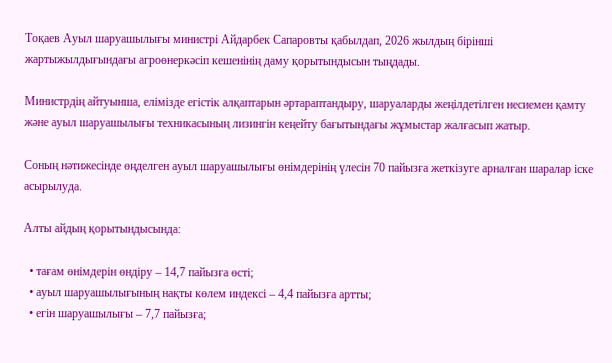Тоқаев Ауыл шаруашылығы министрі Айдарбек Сапаровты қабылдап, 2026 жылдың бірінші жартыжылдығындағы агроөнеркәсіп кешенінің даму қорытындысын тыңдады.

Министрдің айтуынша, елімізде егістік алқаптарын әртараптандыру, шаруаларды жеңілдетілген несиемен қамту және ауыл шаруашылығы техникасының лизингін кеңейту бағытындағы жұмыстар жалғасып жатыр.

Соның нәтижесінде өңделген ауыл шаруашылығы өнімдерінің үлесін 70 пайызға жеткізуге арналған шаралар іске асырылуда.

Алты айдың қорытындысында:

  • тағам өнімдерін өндіру – 14,7 пайызға өсті;
  • ауыл шаруашылығының нақты көлем индексі – 4,4 пайызға артты;
  • егін шаруашылығы – 7,7 пайызға;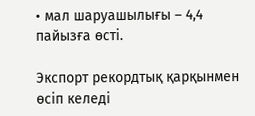• мал шаруашылығы – 4,4 пайызға өсті.

Экспорт рекордтық қарқынмен өсіп келеді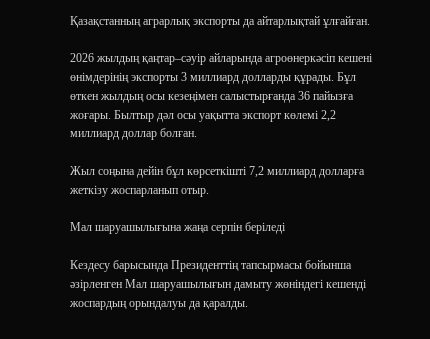Қазақстанның аграрлық экспорты да айтарлықтай ұлғайған.

2026 жылдың қаңтар–сәуір айларында агроөнеркәсіп кешені өнімдерінің экспорты 3 миллиард долларды құрады. Бұл өткен жылдың осы кезеңімен салыстырғанда 36 пайызға жоғары. Былтыр дәл осы уақытта экспорт көлемі 2,2 миллиард доллар болған.

Жыл соңына дейін бұл көрсеткішті 7,2 миллиард долларға жеткізу жоспарланып отыр.

Мал шаруашылығына жаңа серпін беріледі

Кездесу барысында Президенттің тапсырмасы бойынша әзірленген Мал шаруашылығын дамыту жөніндегі кешенді жоспардың орындалуы да қаралды.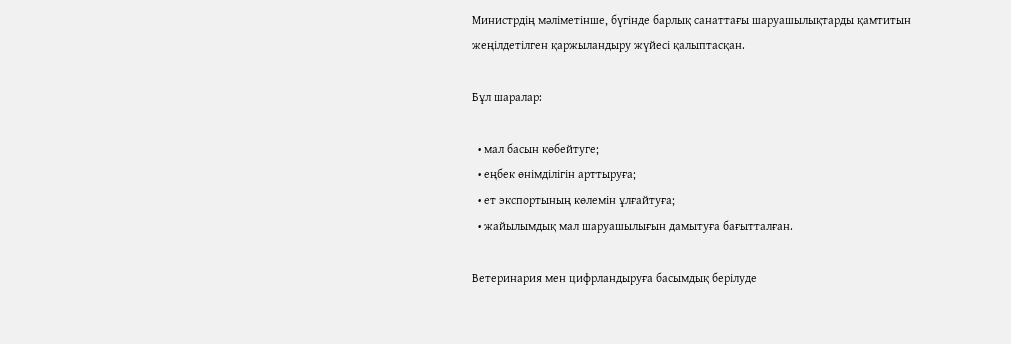Министрдің мәліметінше, бүгінде барлық санаттағы шаруашылықтарды қамтитын жеңілдетілген қаржыландыру жүйесі қалыптасқан.

Бұл шаралар:

  • мал басын көбейтуге;
  • еңбек өнімділігін арттыруға;
  • ет экспортының көлемін ұлғайтуға;
  • жайылымдық мал шаруашылығын дамытуға бағытталған.

Ветеринария мен цифрландыруға басымдық берілуде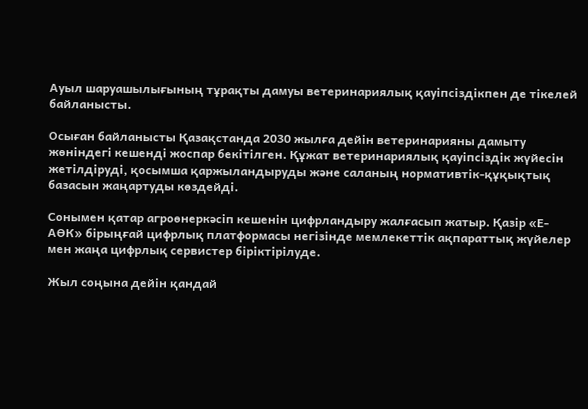Ауыл шаруашылығының тұрақты дамуы ветеринариялық қауіпсіздікпен де тікелей байланысты.

Осыған байланысты Қазақстанда 2030 жылға дейін ветеринарияны дамыту жөніндегі кешенді жоспар бекітілген. Құжат ветеринариялық қауіпсіздік жүйесін жетілдіруді, қосымша қаржыландыруды және саланың нормативтік-құқықтық базасын жаңартуды көздейді.

Сонымен қатар агроөнеркәсіп кешенін цифрландыру жалғасып жатыр. Қазір «Е-АӨК» бірыңғай цифрлық платформасы негізінде мемлекеттік ақпараттық жүйелер мен жаңа цифрлық сервистер біріктірілуде.

Жыл соңына дейін қандай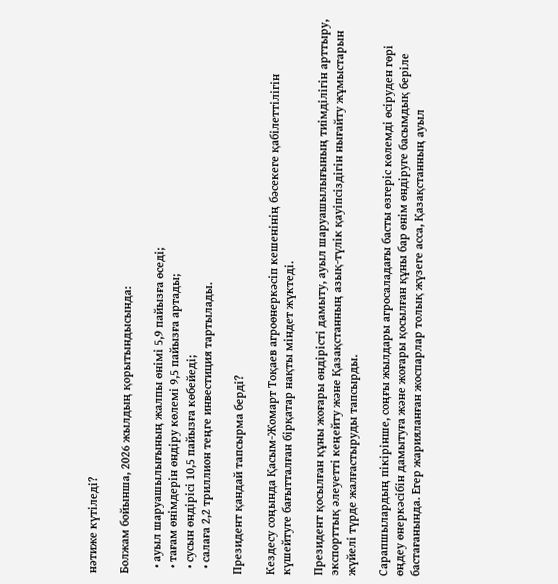нәтиже күтіледі?

Болжам бойынша, 2026 жылдың қорытындысында:

  • ауыл шаруашылығының жалпы өнімі 5,9 пайызға өседі;
  • тағам өнімдерін өндіру көлемі 9,5 пайызға артады;
  • сусын өндірісі 10,5 пайызға көбейеді;
  • салаға 2,2 триллион теңге инвестиция тартылады.

Президент қандай тапсырма берді?

Кездесу соңында Қасым-Жомарт Тоқаев агроөнеркәсіп кешенінің бәсекеге қабілеттілігін күшейтуге бағытталған бірқатар нақты міндет жүктеді.

Президент қосылған құны жоғары өндірісті дамыту, ауыл шаруашылығының тиімділігін арттыру, экспорттық әлеуетті кеңейту және Қазақстанның азық-түлік қауіпсіздігін нығайту жұмыстарын жүйелі түрде жалғастыруды тапсырды.

Сарапшылардың пікірінше, соңғы жылдары агросаладағы басты өзгеріс көлемді өсіруден гөрі өңдеу өнеркәсібін дамытуға және жоғары қосылған құны бар өнім өндіруге басымдық беріле бастағанында. Егер жарияланған жоспарлар толық жүзеге асса, Қазақстанның ауыл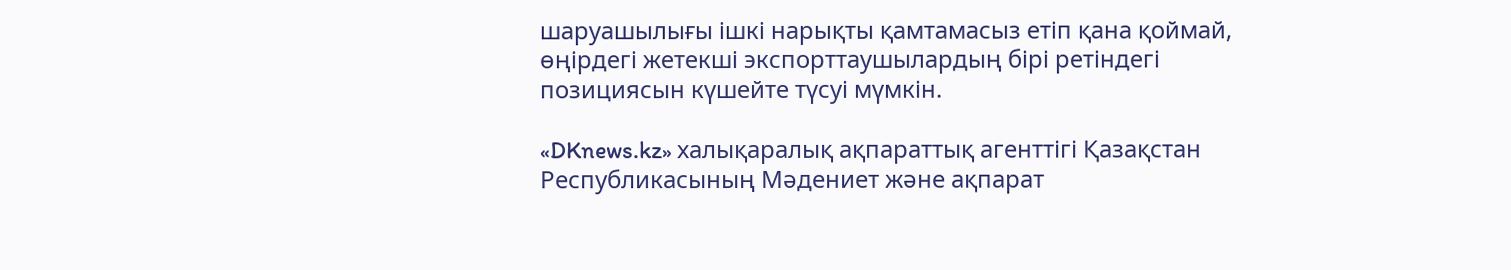шаруашылығы ішкі нарықты қамтамасыз етіп қана қоймай, өңірдегі жетекші экспорттаушылардың бірі ретіндегі позициясын күшейте түсуі мүмкін.

«DKnews.kz» халықаралық ақпараттық агенттігі Қазақстан Республикасының Мәдениет және ақпарат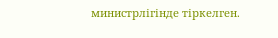министрлігінде тіркелген.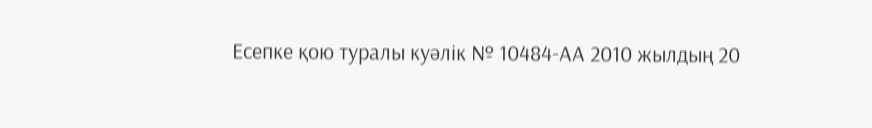Есепке қою туралы куәлік № 10484-АА 2010 жылдың 20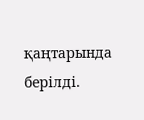қаңтарында берілді.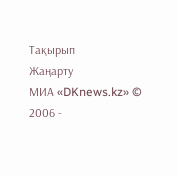Тақырып
Жаңарту
МИА «DKnews.kz» © 2006 -